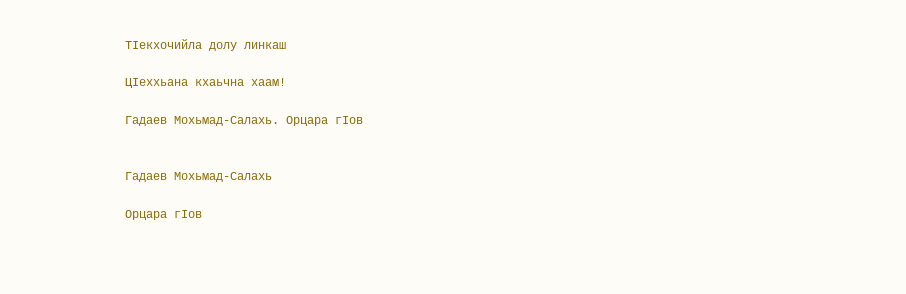ТIекхочийла долу линкаш

ЦIеххьана кхаьчна хаам!

Гадаев Мохьмад-Салахь. Орцара гIов


Гадаев Мохьмад-Салахь

Орцара гIов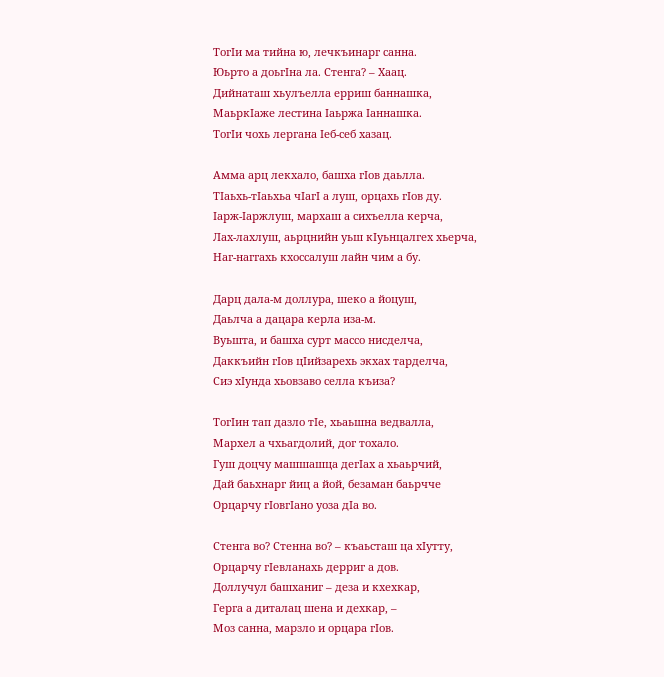ТогIи ма тийна ю, лечкъинарг санна.
Юьрто а доьгIна ла. Стенга? – Хаац.
Дийнаташ хьулъелла ерриш баннашка,
МаьркIаже лестина Iаьржа Iаннашка.
ТогIи чохь лергана Iеб-себ хазац.

Амма арц лекхало, башха гIов даьлла.
ТIаьхь-тIаьхьа чIагI а луш, орцахь гIов ду.
Iарж-Iаржлуш, мархаш а сихъелла керча,
Лах-лахлуш, аьрцнийн уьш кIуьнцалгех хьерча,
Наг-наггахь кхоссалуш лайн чим а бу.

Дарц дала-м доллура, шеко а йоцуш,
Даьлча а дацара керла иза-м.
Вуьшта, и башха сурт массо нисделча,
Даккъийн гIов цIийзарехь экхах тарделча,
Сиэ хIунда хьовзаво селла къиза?

ТогIин тап дазло тIе, хьаьшна ведвалла,
Мархел а чхьагдолий, дог тохало.
Гуш доцчу машшашца дегIах а хьаьрчий,
Дай баьхнарг йиц а йой, безаман баьрчче
Орцарчу гIовгIано уоза дIа во.

Стенга во? Стенна во? – къаьсташ ца хIутту,
Орцарчу гIевланахь дерриг а дов.
Доллучул башханиг – деза и кхехкар,
Герга а диталац шена и дехкар, –
Моз санна, марзло и орцара гIов.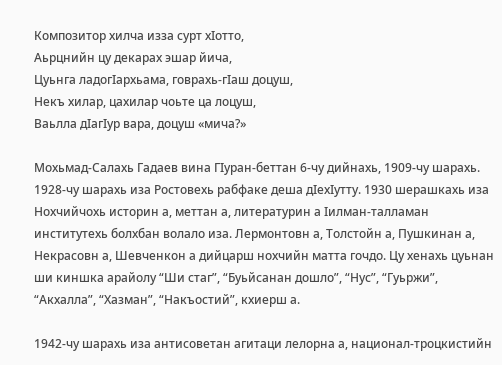Композитор хилча изза сурт хIотто,
Аьрцнийн цу декарах эшар йича,
Цуьнга ладогIархьама, говрахь-гIаш доцуш,
Некъ хилар, цахилар чоьте ца лоцуш,
Ваьлла дIагIур вара, доцуш «мича?»

Мохьмад-Салахь Гадаев вина ГIуран-беттан 6-чу дийнахь, 1909-чу шарахь. 1928-чу шарахь иза Ростовехь рабфаке деша дIехIутту. 1930 шерашкахь иза Нохчийчохь историн а, меттан а, литературин а Iилман-талламан институтехь болхбан волало иза. Лермонтовн а, Толстойн а, Пушкинан а, Некрасовн а, Шевченкон а дийцарш нохчийн матта гочдо. Цу хенахь цуьнан ши киншка арайолу “Ши стаг”, “Буьйсанан дошло”, “Нус”, “Гуьржи”, “Акхалла”, “Хазман”, “Накъостий”, кхиерш а.

1942-чу шарахь иза антисоветан агитаци лелорна а, национал-троцкистийн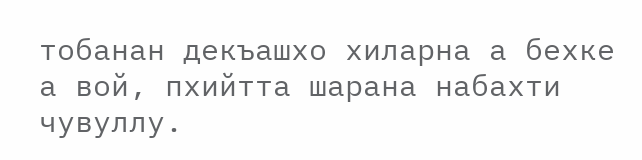тобанан декъашхо хиларна а бехке а вой, пхийтта шарана набахти чувуллу.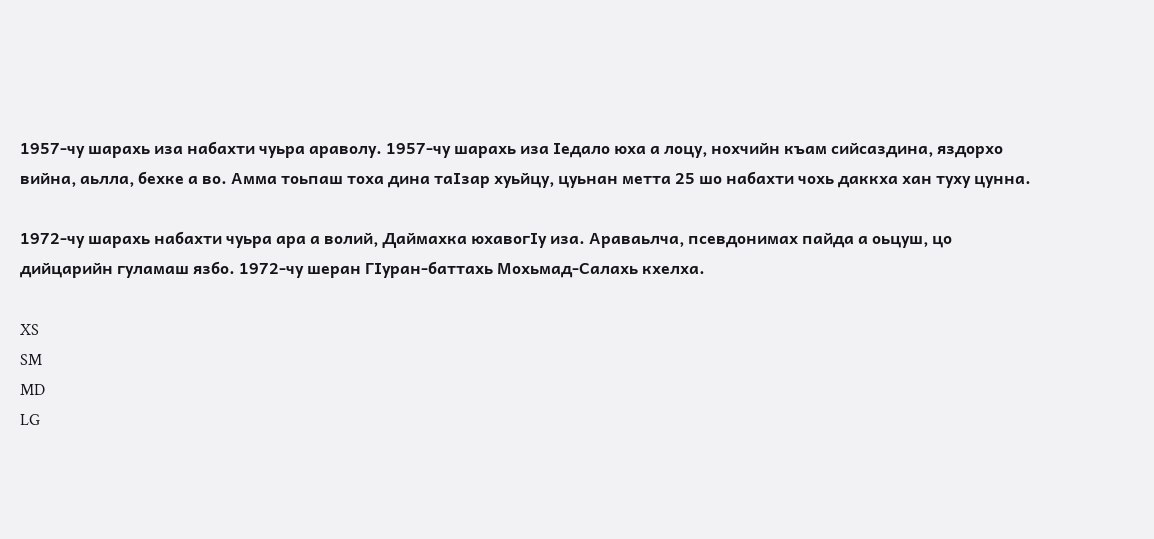1957-чу шарахь иза набахти чуьра араволу. 1957-чу шарахь иза Iедало юха а лоцу, нохчийн къам сийсаздина, яздорхо вийна, аьлла, бехке а во. Амма тоьпаш тоха дина таIзар хуьйцу, цуьнан метта 25 шо набахти чохь даккха хан туху цунна.

1972-чу шарахь набахти чуьра ара а волий, Даймахка юхавогIу иза. Араваьлча, псевдонимах пайда а оьцуш, цо дийцарийн гуламаш язбо. 1972-чу шеран ГIуран-баттахь Мохьмад-Салахь кхелха.

XS
SM
MD
LG